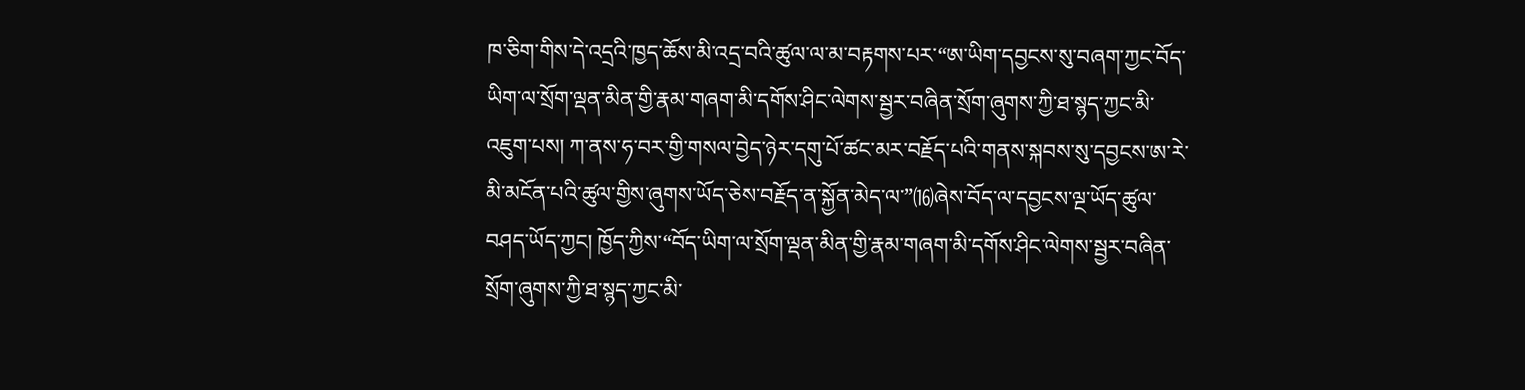ཁ་ཅིག་གིས་དེ་འདྲའི་ཁྱད་ཆོས་མི་འདྲ་བའི་ཚུལ་ལ་མ་བརྟགས་པར་“ཨ་ཡིག་དབྱངས་སུ་བཞག་ཀྱང་བོད་ཡིག་ལ་སྲོག་ལྡན་མིན་གྱི་རྣམ་གཞག་མི་དགོས་ཤིང་ལེགས་སྦྱར་བཞིན་སྲོག་ཞུགས་ཀྱི་ཐ་སྙད་ཀྱང་མི་འཇུག་པས། ཀ་ནས་ཧ་བར་གྱི་གསལ་བྱེད་ཉེར་དགུ་པོ་ཚང་མར་བརྗོད་པའི་གནས་སྐབས་སུ་དབྱངས་ཨ་རེ་མི་མངོན་པའི་ཚུལ་གྱིས་ཞུགས་ཡོད་ཅེས་བརྗོད་ན་སྐྱོན་མེད་ལ་”⒃ཞེས་བོད་ལ་དབྱངས་ལྔ་ཡོད་ཚུལ་བཤད་ཡོད་ཀྱང། ཁྱོད་ཀྱིས་“བོད་ཡིག་ལ་སྲོག་ལྡན་མིན་གྱི་རྣམ་གཞག་མི་དགོས་ཤིང་ལེགས་སྦྱར་བཞིན་སྲོག་ཞུགས་ཀྱི་ཐ་སྙད་ཀྱང་མི་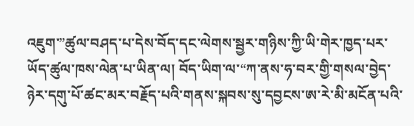འཇུག་”ཚུལ་བཤད་པ་དེས་བོད་དང་ལེགས་སྦྱར་གཉིས་ཀྱི་ཡི་གེར་ཁྱད་པར་ཡོད་ཚུལ་ཁས་ལེན་པ་ཡིན་ལ། བོད་ཡིག་ལ་“ཀ་ནས་ཧ་བར་གྱི་གསལ་བྱེད་ཉེར་དགུ་པོ་ཚང་མར་བརྗོད་པའི་གནས་སྐབས་སུ་དབྱངས་ཨ་རེ་མི་མངོན་པའི་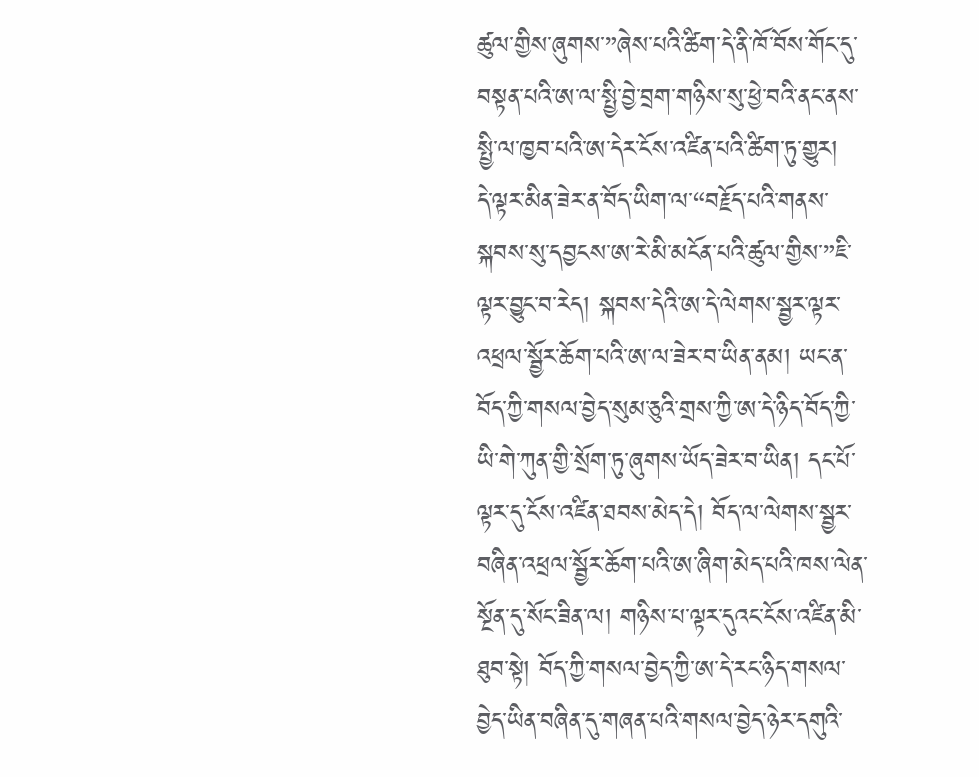ཚུལ་གྱིས་ཞུགས་”ཞེས་པའི་ཚིག་དེ་ནི་ཁོ་བོས་གོང་དུ་བསྟན་པའི་ཨ་ལ་སྤྱི་བྱེ་བྲག་གཉིས་སུ་ཕྱེ་བའི་ནང་ནས་སྤྱི་ལ་ཁྱབ་པའི་ཨ་དེར་ངོས་འཛིན་པའི་ཚིག་ཏུ་གྱུར།  དེ་ལྟར་མིན་ཟེར་ན་བོད་ཡིག་ལ་“བརྗོད་པའི་གནས་སྐབས་སུ་དབྱངས་ཨ་རེ་མི་མངོན་པའི་ཚུལ་གྱིས་”ཇི་ལྟར་བྱུང་བ་རེད། སྐབས་དེའི་ཨ་དེ་ལེགས་སྦྱར་ལྟར་འཕྲལ་སྦྱོར་ཆོག་པའི་ཨ་ལ་ཟེར་བ་ཡིན་ནམ། ཡང་ན་བོད་ཀྱི་གསལ་བྱེད་སུམ་ཅུའི་གྲས་ཀྱི་ཨ་དེ་ཉིད་བོད་ཀྱི་ཡི་གེ་ཀུན་གྱི་སྲོག་ཏུ་ཞུགས་ཡོད་ཟེར་བ་ཡིན། དང་པོ་ལྟར་དུ་ངོས་འཛིན་ཐབས་མེད་དེ། བོད་ལ་ལེགས་སྦྱར་བཞིན་འཕྲལ་སྦྱོར་ཆོག་པའི་ཨ་ཞིག་མེད་པའི་ཁས་ལེན་སྔོན་དུ་སོང་ཟིན་ལ། གཉིས་པ་ལྟར་དུའང་ངོས་འཛིན་མི་ཐུབ་སྟེ། བོད་ཀྱི་གསལ་བྱེད་ཀྱི་ཨ་དེ་རང་ཉིད་གསལ་བྱེད་ཡིན་བཞིན་དུ་གཞན་པའི་གསལ་བྱེད་ཉེར་དགུའི་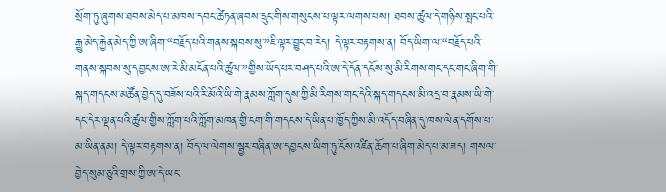སྲོག་ཏུ་ཞུགས་ཐབས་མེད་པ་མཁས་དབང་ཚེཏན་ཞབས་དྲུང་གིས་གསུངས་པ་ལྟར་ལགས་པས། ཐབས་ཚུལ་དེ་གཉིས་སྤང་པའི་རྒྱུ་མེད་རྐྱེན་མེད་ཀྱི་ཨ་ཞིག་“བརྗོད་པའི་གནས་སྐབས་སུ་”ཇི་ལྟར་བྱུང་བ་རེད། དེ་ལྟར་བརྟགས་ན། བོད་ཡིག་ལ་“བརྗོད་པའི་གནས་སྐབས་སུ་དབྱངས་ཨ་རེ་མི་མངོན་པའི་ཚུལ་”གྱིས་ཡོད་པར་བཤད་པའི་ཨ་དེ་དོན་དངོས་སུ་མི་རིགས་གང་དང་གང་ཞིག་གི་སྐད་གདངས་མཚོན་བྱེད་དུ་བཟོས་པའི་རི་མོའི་ཡི་གེ་རྣམས་ཀློག་དུས་ཀྱི་མི་རིགས་གང་དེའི་སྐད་གདངས་མི་འདྲ་བ་རྣམས་ཡི་གེ་དང་དེར་ལྡན་པའི་ཚུལ་གྱིས་ཀློག་པའི་ཀློག་མཁན་གྱི་ངག་གི་གདངས་དེ་ཡིན་པ་ཁྱོད་ཀྱིས་མི་འདོད་བཞིན་དུ་ཁས་ལེན་དགོས་པ་མ་ཡིན་ནམ། དེ་ལྟར་བརྟགས་ན། བོད་ལ་ལེགས་སྦྱར་བཞིན་ཨ་དབྱངས་ཡིག་ཏུ་ངོས་འཛིན་ཆོག་པ་ཞིག་མེད་པ་མ་ཟད། གསལ་བྱེད་སུམ་ཅུའི་གྲས་ཀྱི་ཨ་དེ་ཡང་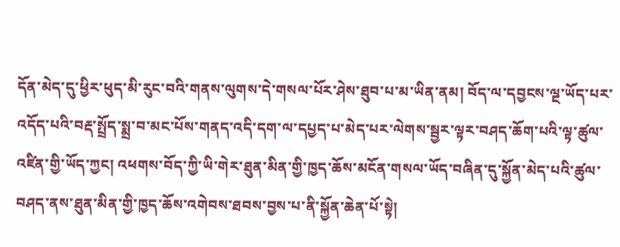དོན་མེད་དུ་ཕྱིར་ཕུད་མི་རུང་བའི་གནས་ལུགས་དེ་གསལ་པོར་ཤེས་ཐུབ་པ་མ་ཡིན་ནམ། བོད་ལ་དབྱངས་ལྔ་ཡོད་པར་འདོད་པའི་བརྡ་སྤྲོད་སྨྲ་བ་མང་པོས་གནད་འདི་དག་ལ་དཔྱད་པ་མེད་པར་ལེགས་སྦྱར་ལྟར་བཤད་ཆོག་པའི་ལྟ་ཚུལ་འཛིན་གྱི་ཡོད་ཀྱང། འཕགས་བོད་ཀྱི་ཡི་གེར་ཐུན་མིན་གྱི་ཁྱད་ཆོས་མངོན་གསལ་ཡོད་བཞིན་དུ་སྐྱོན་མེད་པའི་ཚུལ་བཤད་ནས་ཐུན་མིན་གྱི་ཁྱད་ཆོས་འགེབས་ཐབས་བྱས་པ་ནི་སྐྱོན་ཆེན་པོ་སྟེ།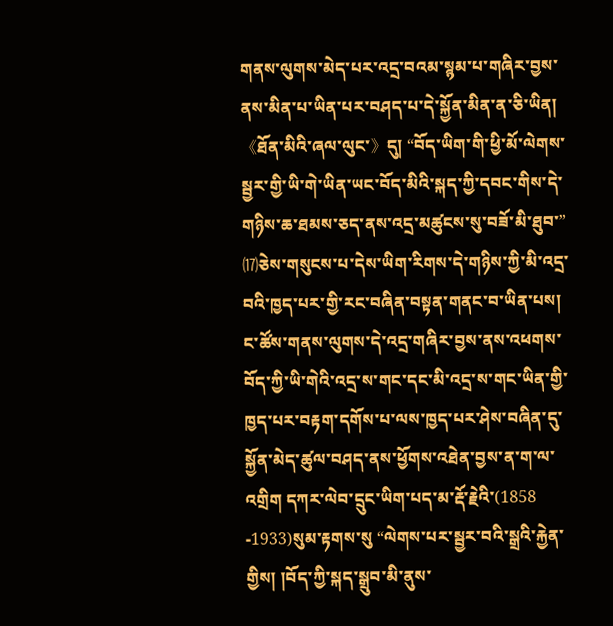གནས་ལུགས་མེད་པར་འདྲ་བའམ་སྙམ་པ་གཞིར་བྱས་ནས་མིན་པ་ཡིན་པར་བཤད་པ་དེ་སྐྱོན་མིན་ན་ཅི་ཡིན། 《ཐོན་མིའི་ཞལ་ལུང་》དུ། “བོད་ཡིག་གི་ཕྱི་མོ་ལེགས་སྦྱར་གྱི་ཡི་གེ་ཡིན་ཡང་བོད་མིའི་སྐད་ཀྱི་དབང་གིས་དེ་གཉིས་ཆ་ཐམས་ཅད་ནས་འདྲ་མཚུངས་སུ་བཟོ་མི་ཐུབ་” ⒄ཅེས་གསུངས་པ་དེས་ཡིག་རིགས་དེ་གཉིས་ཀྱི་མི་འདྲ་བའི་ཁྱད་པར་གྱི་རང་བཞིན་བསྟན་གནང་བ་ཡིན་པས། ང་ཚོས་གནས་ལུགས་དེ་འདྲ་གཞིར་བྱས་ནས་འཕགས་བོད་ཀྱི་ཡི་གེའི་འདྲ་ས་གང་དང་མི་འདྲ་ས་གང་ཡིན་གྱི་ཁྱད་པར་བརྟག་དགོས་པ་ལས་ཁྱད་པར་ཤེས་བཞིན་དུ་སྐྱོན་མེད་ཚུལ་བཤད་ནས་ཕྱོགས་འཐེན་བྱས་ན་ག་ལ་འགྲིག དཀར་ལེབ་དྲུང་ཡིག་པད་མ་རྡོ་རྗེའི་(1858 -1933)སུམ་རྟགས་སུ “ལེགས་པར་སྦྱར་བའི་སྒྲའི་རྐྱེན་གྱིས། །བོད་ཀྱི་སྐད་སྒྲུབ་མི་ནུས་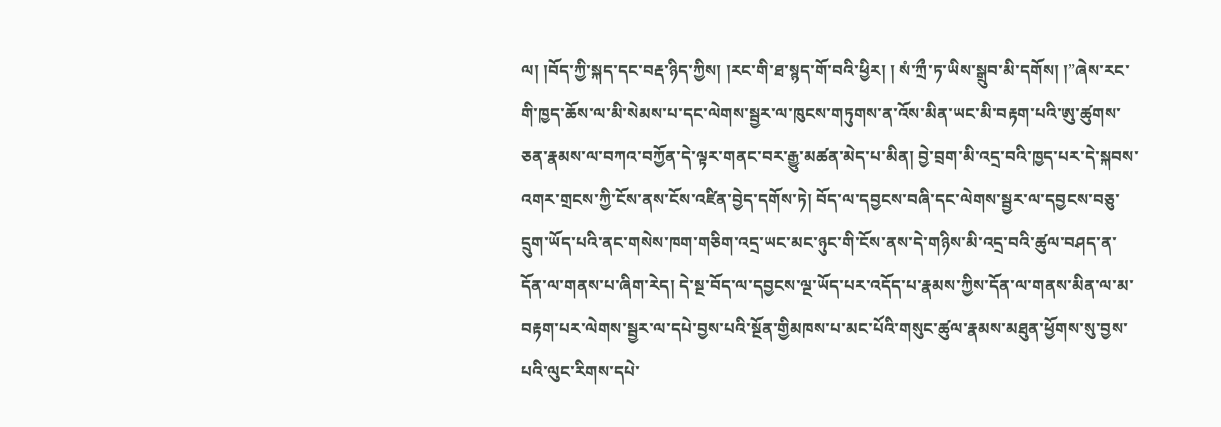ལ། །བོད་ཀྱི་སྐད་དང་བརྡ་ཉིད་ཀྱིས། །རང་གི་ཐ་སྙད་གོ་བའི་ཕྱིར། ། སཾ་ཀྲྀ་ཏ་ཡིས་སྒྲུབ་མི་དགོས། །”ཞེས་རང་གི་ཁྱད་ཆོས་ལ་མི་སེམས་པ་དང་ལེགས་སྦྱར་ལ་ཁུངས་གཏུགས་ན་འོས་མིན་ཡང་མི་བརྟག་པའི་ཨུ་ཚུགས་ཅན་རྣམས་ལ་བཀའ་བཀྱོན་དེ་ལྟར་གནང་བར་རྒྱུ་མཚན་མེད་པ་མིན། བྱེ་བྲག་མི་འདྲ་བའི་ཁྱད་པར་དེ་སྐབས་འགར་གྲངས་ཀྱི་ངོས་ནས་ངོས་འཛིན་བྱེད་དགོས་ཏེ། བོད་ལ་དབྱངས་བཞི་དང་ལེགས་སྦྱར་ལ་དབྱངས་བཅུ་དྲུག་ཡོད་པའི་ནང་གསེས་ཁག་གཅིག་འདྲ་ཡང་མང་ཉུང་གི་ངོས་ནས་དེ་གཉིས་མི་འདྲ་བའི་ཚུལ་བཤད་ན་དོན་ལ་གནས་པ་ཞིག་རེད། དེ་སྔ་བོད་ལ་དབྱངས་ལྔ་ཡོད་པར་འདོད་པ་རྣམས་ཀྱིས་དོན་ལ་གནས་མིན་ལ་མ་བརྟག་པར་ལེགས་སྦྱར་ལ་དཔེ་བྱས་པའི་སྔོན་གྱིམཁས་པ་མང་པོའི་གསུང་ཚུལ་རྣམས་མཐུན་ཕྱོགས་སུ་བྱས་པའི་ལུང་རིགས་དཔེ་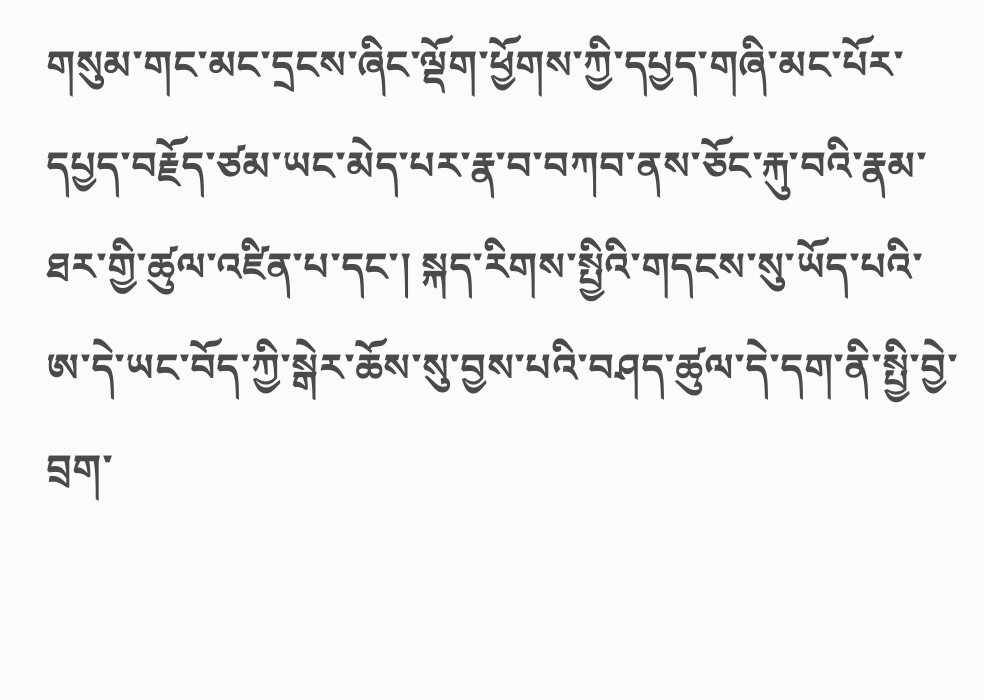གསུམ་གང་མང་དྲངས་ཞིང་ལྡོག་ཕྱོགས་ཀྱི་དཔྱད་གཞི་མང་པོར་དཔྱད་བརྗོད་ཙམ་ཡང་མེད་པར་རྣ་བ་བཀབ་ནས་ཅོང་རྐུ་བའི་རྣམ་ཐར་གྱི་ཚུལ་འཛིན་པ་དང་། སྐད་རིགས་སྤྱིའི་གདངས་སུ་ཡོད་པའི་ཨ་དེ་ཡང་བོད་ཀྱི་སྒེར་ཆོས་སུ་བྱས་པའི་བཤད་ཚུལ་དེ་དག་ནི་སྤྱི་བྱེ་བྲག་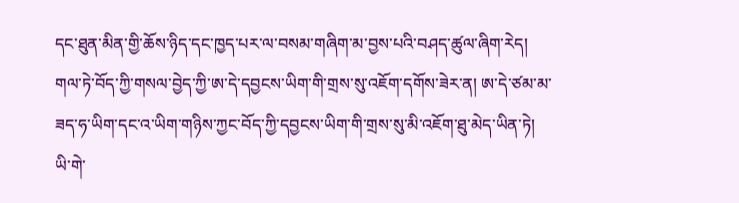དང་ཐུན་མིན་གྱི་ཆོས་ཉིད་དང་ཁྱད་པར་ལ་བསམ་གཞིག་མ་བྱས་པའི་བཤད་ཚུལ་ཞིག་རེད། གལ་ཏེ་བོད་ཀྱི་གསལ་བྱེད་ཀྱི་ཨ་དེ་དབྱངས་ཡིག་གི་གྲས་སུ་འཇོག་དགོས་ཟེར་ན། ཨ་དེ་ཙམ་མ་ཟད་ཧ་ཡིག་དང་འ་ཡིག་གཉིས་ཀྱང་བོད་ཀྱི་དབྱངས་ཡིག་གི་གྲས་སུ་མི་འཇོག་ཐུ་མེད་ཡིན་ཏེ། ཡི་གེ་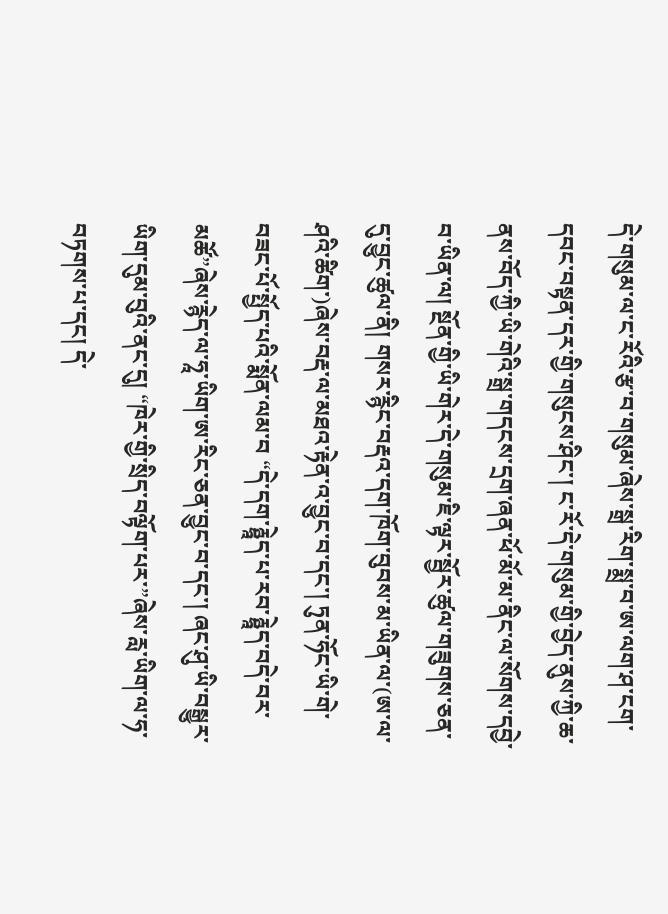དེ་གསུམ་ལ་ང་རོའི་རྩ་བ་གསུམ་ཞེས་སྒྲ་རིག་སྨྲ་བ་ཨ་ལག་ཤ་ངག་དབང་བསྟན་དར་གྱི་གསུངས་ཤིང་། ང་རོ་དེ་གསུམ་གྱི་བྱེད་ནུས་ཀྱི་ཆ་ནས་བོད་ཀྱི་ཡི་གེའི་སྒྲ་གདངས་དྲག་ཞན་ཕོ་མོ་མ་ནིང་ལ་སོགས་དབྱེ་བ་ཡིན་ལ། སྔོན་གྱི་ཡི་གེར་དེ་གསུམ་ཇི་ལྟར་སྦྱོར་ཚུལ་གཟུགས་ཅན་དུ་བྱུང་ཚུལ་ནི། གསར་རྙིང་བརྡའ་དག་ཁོག་བུབས་མ་ཡིན་ལ་(ཨ་ལ་ཤའི་ཚིག་)ཞེས་བརྡ་ལ་མཐའ་རྟེན་འ་བྱུང་བ་དང་། ཏུན་ཧོང་ཡི་གེ་བཟང་པོ་སྤྱོད་པའི་སྨོན་ལམ་བ “དེ་དག་རྙྷཱེད་པ་རབ་རྙྷཱེད་བདེ་བར་མཚོ”ཞེས་རྙེད་ལ་ཧཱ་ཡིག་ཨ་རིང་ཅན་བྱུང་བ་དང་། ཞང་ཤུ་ཡི་བསྒྱུར་ཡིག་དུམ་བུའི་ནང་དུ། “ཁེར་གྱི་སྲིད་བལྟོག་པར་”ཞེས་རླ་ཡིག་ལ་ཧ་བཏགས་པ་དང། དེ་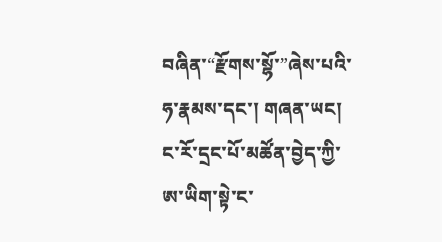བཞིན་“རྫོགས་སྷོ་”ཞེས་པའི་ཧ་རྣམས་དང་། གཞན་ཡང། ང་རོ་དྲང་པོ་མཚོན་བྱེད་ཀྱི་ཨ་ཡིག་སྟེ་ང་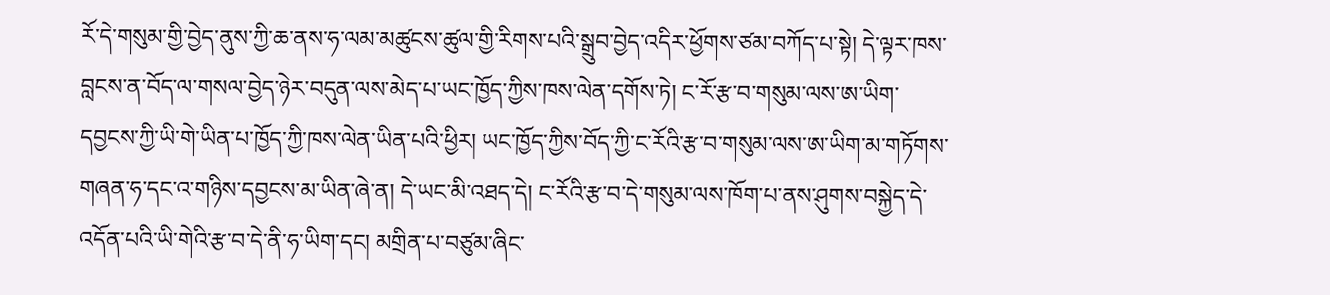རོ་དེ་གསུམ་གྱི་བྱེད་ནུས་ཀྱི་ཆ་ནས་ཧ་ལམ་མཚུངས་ཚུལ་གྱི་རིགས་པའི་སྒྲུབ་བྱེད་འདིར་ཕྱོགས་ཙམ་བཀོད་པ་སྟེ། དེ་ལྟར་ཁས་བླངས་ན་བོད་ལ་གསལ་བྱེད་ཉེར་བདུན་ལས་མེད་པ་ཡང་ཁྱོད་ཀྱིས་ཁས་ལེན་དགོས་ཏེ། ང་རོ་རྩ་བ་གསུམ་ལས་ཨ་ཡིག་དབྱངས་ཀྱི་ཡི་གེ་ཡིན་པ་ཁྱོད་ཀྱི་ཁས་ལེན་ཡིན་པའི་ཕྱིར། ཡང་ཁྱོད་ཀྱིས་བོད་ཀྱི་ང་རོའི་རྩ་བ་གསུམ་ལས་ཨ་ཡིག་མ་གཏོགས་གཞན་ཧ་དང་འ་གཉིས་དབྱངས་མ་ཡིན་ཞེ་ན། དེ་ཡང་མི་འཐད་དེ། ང་རོའི་རྩ་བ་དེ་གསུམ་ལས་ཁོག་པ་ནས་ཤུགས་བསྐྱེད་དེ་འདོན་པའི་ཡི་གེའི་རྩ་བ་དེ་ནི་ཧ་ཡིག་དང། མགྲིན་པ་བཙུམ་ཞིང་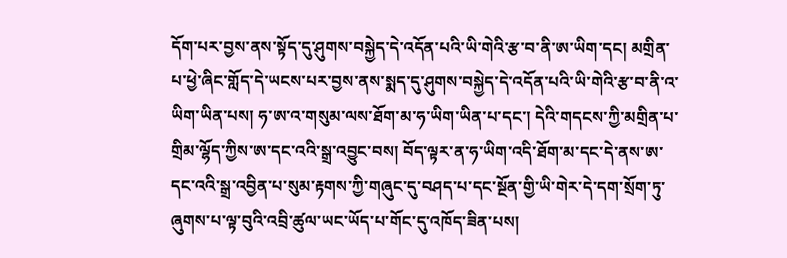དོག་པར་བྱས་ནས་སྟོད་དུ་ཤུགས་བསྐྱེད་དེ་འདོན་པའི་ཡི་གེའི་རྩ་བ་ནི་ཨ་ཡིག་དང། མགྲིན་པ་ཕྱེ་ཞིང་གློད་དེ་ཡངས་པར་བྱས་ནས་སྨད་དུ་ཤུགས་བསྐྱེད་དེ་འདོན་པའི་ཡི་གེའི་རྩ་བ་ནི་འ་ཡིག་ཡིན་པས། ཧ་ཨ་འ་གསུམ་ལས་ཐོག་མ་ཧ་ཡིག་ཡིན་པ་དང་། དེའི་གདངས་ཀྱི་མགྲིན་པ་གྲིམ་ལྷོད་ཀྱིས་ཨ་དང་འའི་སྒྲ་འབྱུང་བས། བོད་ལྟར་ན་ཧ་ཡིག་འདི་ཐོག་མ་དང་དེ་ནས་ཨ་དང་འའི་སྒྲ་འབྱིན་པ་སུམ་རྟགས་ཀྱི་གཞུང་དུ་བཤད་པ་དང་སྔོན་གྱི་ཡི་གེར་དེ་དག་སྲོག་ཏུ་ཞུགས་པ་ལྟ་བུའི་འབྲི་ཚུལ་ཡང་ཡོད་པ་གོང་དུ་འཁོད་ཟིན་པས།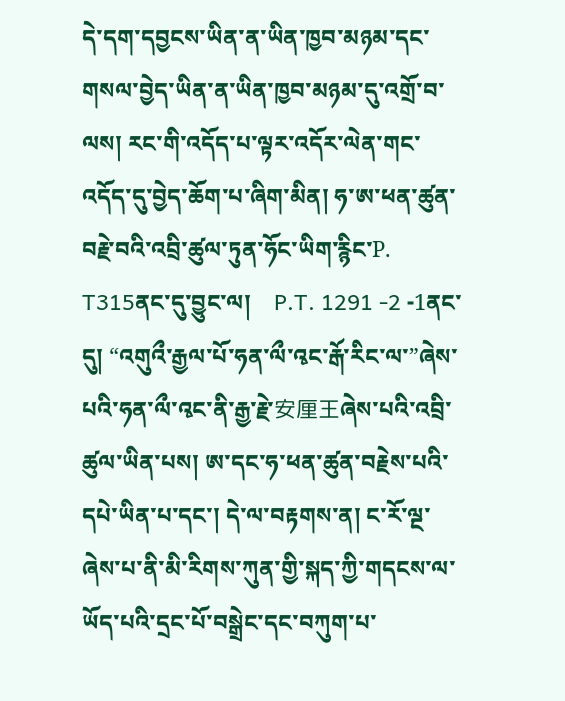དེ་དག་དབྱངས་ཡིན་ན་ཡིན་ཁྱབ་མཉམ་དང་གསལ་བྱེད་ཡིན་ན་ཡིན་ཁྱབ་མཉམ་དུ་འགྲོ་བ་ལས། རང་གི་འདོད་པ་ལྟར་འདོར་ལེན་གང་འདོད་དུ་བྱེད་ཆོག་པ་ཞིག་མིན། ཧ་ཨ་ཕན་ཚུན་བརྗེ་བའི་འབྲི་ཚུལ་ཏུན་ཧོང་ཡིག་རྙིང་P.  T315ནང་དུ་བྱུང་ལ།    P.T. 1291 -2 -1ནང་དུ། “འགུའྀ་རྒྱལ་པོ་ཧན་ལྀ་འྭང་རྒོ་རིང་ལ་”ཞེས་པའི་ཧན་ལྀ་འྭང་ནི་རྒྱ་རྗེ་安厘王ཞེས་པའི་འབྲི་ཚུལ་ཡིན་པས། ཨ་དང་ཧ་ཕན་ཚུན་བརྗེས་པའི་དཔེ་ཡིན་པ་དང་། དེ་ལ་བརྟགས་ན། ང་རོ་ལྔ་ཞེས་པ་ནི་མི་རིགས་ཀུན་གྱི་སྐད་ཀྱི་གདངས་ལ་ཡོད་པའི་དྲང་པོ་བསྒྲེང་དང་བཀུག་པ་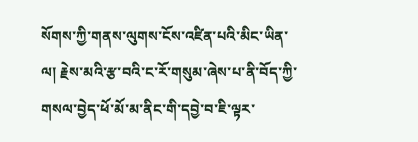སོགས་ཀྱི་གནས་ལུགས་ངོས་འཛིན་པའི་མིང་ཡིན་ལ། རྗེས་མའི་རྩ་བའི་ང་རོ་གསུམ་ཞེས་པ་ནི་བོད་ཀྱི་གསལ་བྱེད་ཕོ་མོ་མ་ནིང་གི་དབྱེ་བ་ཇི་ལྟར་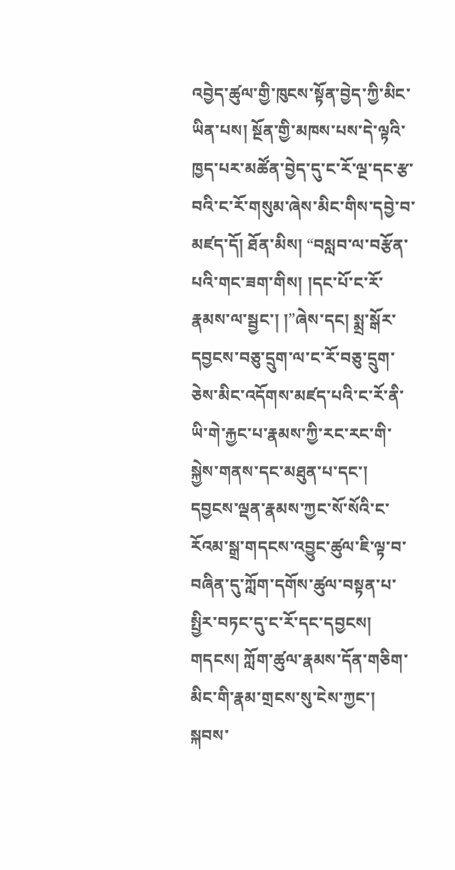འབྱེད་ཚུལ་གྱི་ཁུངས་སྟོན་བྱེད་ཀྱི་མིང་ཡིན་པས། སྔོན་གྱི་མཁས་པས་དེ་ལྟའི་ཁྱད་པར་མཚོན་བྱེད་དུ་ང་རོ་ལྔ་དང་རྩ་བའི་ང་རོ་གསུམ་ཞེས་མིང་གིས་དབྱེ་བ་མཛད་དོ། ཐོན་མིས། “བསླབ་ལ་བརྩོན་པའི་གང་ཟག་གིས། །དང་པོ་ང་རོ་རྣམས་ལ་སྦྱང་། །”ཞེས་དང། སྨྲ་སྒོར་དབྱངས་བཅུ་དྲུག་ལ་ང་རོ་བཅུ་དྲུག་ཅེས་མིང་འདོགས་མཛད་པའི་ང་རོ་ནི་ཡི་གེ་རྐྱང་པ་རྣམས་ཀྱི་རང་རང་གི་སྐྱེས་གནས་དང་མཐུན་པ་དང་། དབྱངས་ལྡན་རྣམས་ཀྱང་སོ་སོའི་ང་རོའམ་སྒྲ་གདངས་འབྱུང་ཚུལ་ཇི་ལྟ་བ་བཞིན་དུ་ཀློག་དགོས་ཚུལ་བསྟན་པ་སྤྱིར་བཏང་དུ་ང་རོ་དང་དབྱངས། གདངས། ཀློག་ཚུལ་རྣམས་དོན་གཅིག་མིང་གི་རྣམ་གྲངས་སུ་ངེས་ཀྱང་། སྐབས་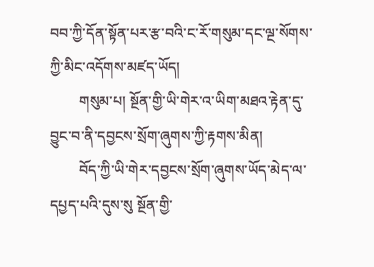བབ་ཀྱི་དོན་སྟོན་པར་རྩ་བའི་ང་རོ་གསུམ་དང་ལྔ་སོགས་ཀྱི་མིང་འདོགས་མཛད་ཡོད།
        གསུམ་པ། སྔོན་གྱི་ཡི་གེར་འ་ཡིག་མཐའ་རྟེན་དུ་བྱུང་བ་ནི་དབྱངས་སྲོག་ཞུགས་ཀྱི་རྟགས་མིན།
        བོད་ཀྱི་ཡི་གེར་དབྱངས་སྲོག་ཞུགས་ཡོད་མེད་ལ་དཔྱད་པའི་དུས་སུ སྔོན་གྱི་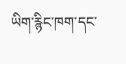ཡིག་རྙིང་ཁག་དང་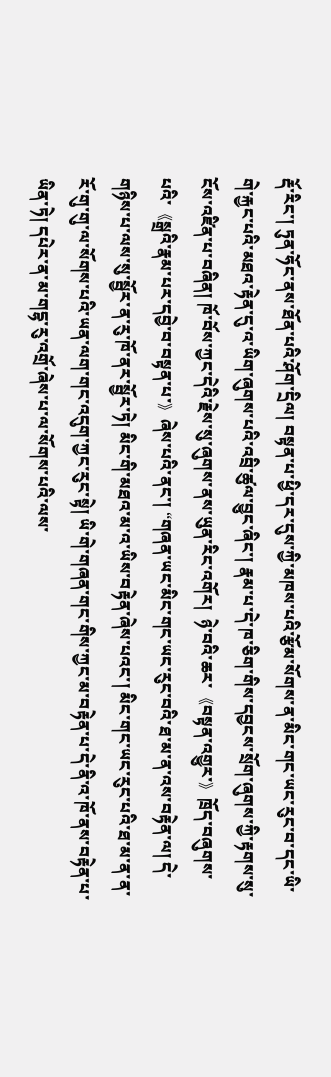རྡོ་རིང་། ཏུན་ཧོང་ནས་ཐོན་པའི་ཤོག་དྲིལ། བསྟན་པ་ཕྱི་དར་དུས་ཀྱི་མཁས་པའི་རྩོམ་སོགས་ན་མིང་གང་ཡང་རུང་བ་དང་ཡི་གེ་རྐྱང་པའི་མཐའ་རྟེན་དུ་འ་ཡིག་ཞུགས་པའི་འབྲི་ཚུལ་བྱུང་ཞིང་། རྣམ་པ་དེ་ཁ་ཅིག་གིས་དབྱངས་སྲོག་ཞུགས་ཀྱི་རྟགས་སུ་ངོས་འཛིན་པ་བཞིན། ཁོ་བོས་ཀྱང་དེའི་རྗེས་སུ་ཞུགས་ནས་ཡུན་རིང་འགོར།  ཉེ་བའི་ཆར་《བསྟན་འགྱུར་》ཁྲོད་བཞུགས་པའི་《སྒྲའི་རྣམ་པར་དབྱེ་བ་བསྟན་པ་》ཞེས་པའི་ནང་། “གཞན་ཡང་མིང་གང་ཡང་རུང་བའི་ཐ་མ་ན་འས་བརྟེན་ལ། དེ་གཉིས་པ་ལས་སུ་སྦྱོར་ན་རུ་ཁོ་ནར་སྦྱོར་ཏེ། མིང་གི་མཐའ་མ་འ་ཡིས་བརྟེན་ཞེས་པའང་། མིང་གང་ཡང་རུང་པའི་ཐ་མ་ན་ན་རོ་གུ་གུ་ལ་སོགས་པའི་ཡན་ལག་གང་འདུག་ཀྱང་རུང་སྟེ། ཡི་གེ་གཞན་གང་གིས་ཀྱང་མ་བརྟེན་པ་དེ་ནི་འ་ཁོ་ནས་བརྟེན་པ་ཡིན་ཏེ། དཔེར་ན་མ་གདྷ་རུ་འགྲོ་ཞེས་པ་ལ་སོགས་པའི་ལས་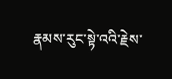རྣམས་རུང་སྟེ་འའི་རྗེས་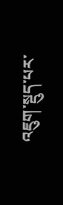འཇུག་སྡུད་པར་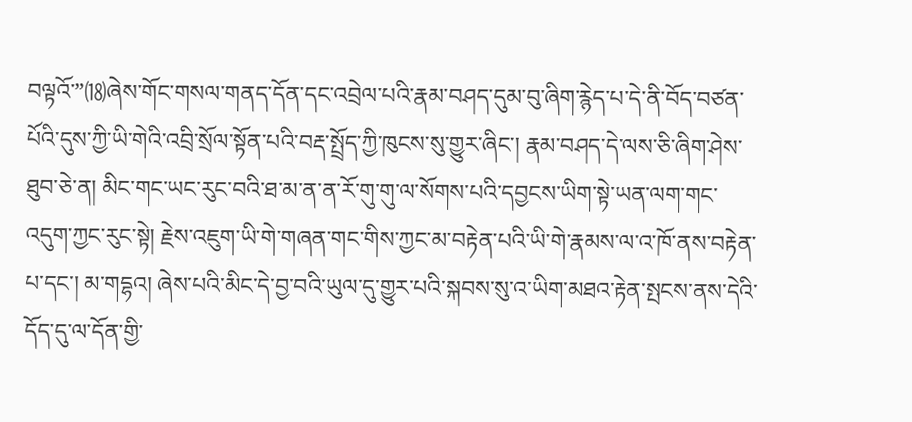བལྟའོ་”⒅ཞེས་གོང་གསལ་གནད་དོན་དང་འབྲེལ་པའི་རྣམ་བཤད་དུམ་བུ་ཞིག་རྙེད་པ་དེ་ནི་བོད་བཙན་པོའི་དུས་ཀྱི་ཡི་གེའི་འབྲི་སྲོལ་སྟོན་པའི་བརྡ་སྤྲོད་ཀྱི་ཁུངས་སུ་གྱུར་ཞིང་། རྣམ་བཤད་དེ་ལས་ཅི་ཞིག་ཤེས་ཐུབ་ཅེ་ན། མིང་གང་ཡང་རུང་བའི་ཐ་མ་ན་ན་རོ་གུ་གུ་ལ་སོགས་པའི་དབྱངས་ཡིག་སྟེ་ཡན་ལག་གང་འདུག་ཀྱང་རུང་སྟེ། རྗེས་འཇུག་ཡི་གེ་གཞན་གང་གིས་ཀྱང་མ་བརྟེན་པའི་ཡི་གེ་རྣམས་ལ་འ་ཁོ་ནས་བརྟེན་པ་དང་། མ་གདྷའ། ཞེས་པའི་མིང་དེ་བྱ་བའི་ཡུལ་དུ་གྱུར་པའི་སྐབས་སུ་འ་ཡིག་མཐའ་རྟེན་སྤངས་ནས་དེའི་དོད་དུ་ལ་དོན་གྱི་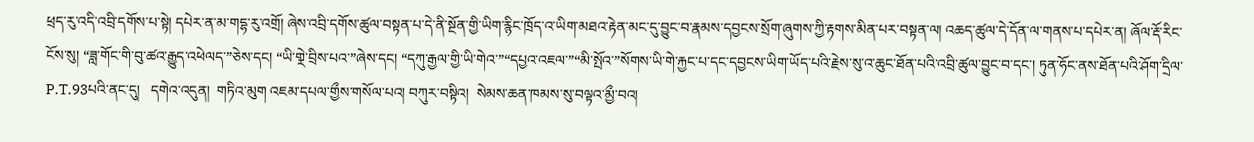ཕྲད་རུ་འདི་འབྲི་དགོས་པ་སྟེ། དཔེར་ན་མ་གདྷ་རུ་འགྲོ། ཞེས་འབྲི་དགོས་ཚུལ་བསྟན་པ་དེ་ནི་སྔོན་གྱི་ཡིག་རྙིང་ཁྲོད་འ་ཡིག་མཐའ་རྟེན་མང་དུ་བྱུང་བ་རྣམས་དབྱངས་སྲོག་ཞུགས་ཀྱི་རྟགས་མིན་པར་བསྟན་ལ། འཆད་ཚུལ་དེ་དོན་ལ་གནས་པ་དཔེར་ན། ཞོལ་རྡོ་རིང་ངོས་སུ། “ཟླ་གོང་གི་བུ་ཚའ་རྒྱུད་འཕེལད་”ཅེས་དང། “ཡི་གྼེ་བྲིས་པའ་”ཞེས་དང། “དཀུ་རྒྱལ་གྱི་ཡི་གེའ་”“དཔྱའ་འཇལ་”“མི་སྤོའ་”སོགས་ཡི་གེ་རྐྱང་པ་དང་དབྱངས་ཡིག་ཡོད་པའི་རྗེས་སུ་འ་ཆུང་ཐོན་པའི་འབྲི་ཚུལ་བྱུང་བ་དང་། ཏུན་ཧོང་ནས་ཐོན་པའི་ཤོག་དྲིལ་P.T.93པའི་ནང་དུ།   དགེའ་འདུན།  གཏིའ་མུག འཇམ་དཔལ་གྱྀས་གསོལ་པའ། བཀུར་བསྟིའ།  སེམས་ཆན་ཁམས་སུ་བལྟའ་མྱྀ་བའ།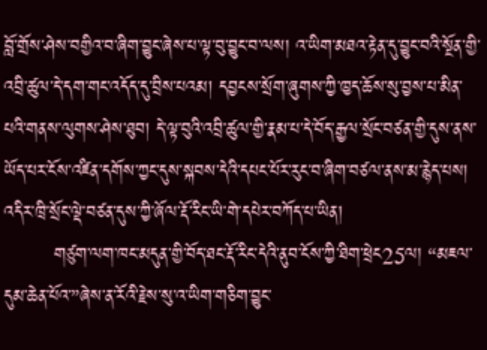བློ་གྲོས་ཤེས་བགྱིའ་བ་ཞིག་བྱུང་ཞེས་པ་ལྟ་བུ་བྱུང་བ་ལས། འ་ཡིག་མཐའ་རྟེན་དུ་བྱུང་བའི་སྔོན་གྱི་འབྲི་ཚུལ་དེ་དག་གང་འདོད་དུ་བྲིས་པའམ། དབྱངས་སྲོག་ཞུགས་ཀྱི་ཁྱད་ཆོས་སུ་བྱས་པ་མིན་པའི་གནས་ལུགས་ཤེས་ཐུབ། དེ་ལྟ་བུའི་འབྲི་ཚུལ་གྱི་རྣམ་པ་དེ་བོད་རྒྱལ་སྲོང་བཙན་གྱི་དུས་ནས་ཡོད་པར་ངོས་འཛིན་དགོས་ཀྱང་དུས་སྐབས་དེའི་དཔང་པོར་རུང་བ་ཞིག་བཙལ་ནས་མ་རྙེད་པས། འདིར་ཁྲི་སྲོང་ལྡེ་བཙན་དུས་ཀྱི་ཞོལ་རྡོ་རིང་ཡི་གེ་དཔེར་བཀོད་པ་ཡིན།
        གཙུག་ལག་ཁང་མདུན་གྱི་བོད་ཐང་རྡོ་རིང་དེའི་ནུབ་ངོས་ཀྱི་ཐིག་ཕྲེང25ལ། “མཇལ་དུམ་ཆེན་པོའ་”ཞེས་ན་རོའི་རྗེས་སུ་འ་ཡིག་གཅིག་བྱུང་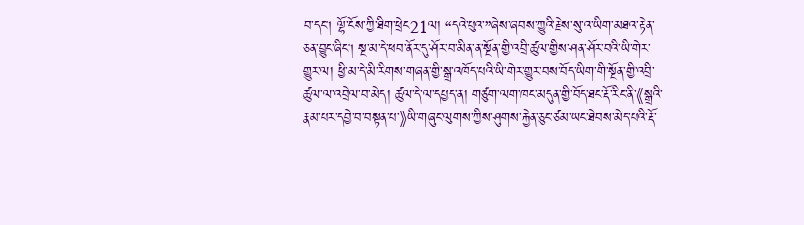བ་དང། ལྷོ་ངོས་ཀྱི་ཐིག་ཕྲེང21ལ། “དའེ་པུའ་”ཞེས་ཞབས་ཀྱུའི་རྗེས་སུ་འ་ཡིག་མཐའ་རྟེན་ཅན་བྱུང་ཞིང། སྔ་མ་དེ་ཕབ་ནོར་དུ་ཤོར་བ་མིན་ན་སྔོན་གྱི་འབྲི་ཚུལ་གྱིས་ཤན་ཤོར་བའི་ཡི་གེར་གྱུར་ལ། ཕྱི་མ་དེ་མི་རིགས་གཞན་གྱི་སྒྲ་འཁོད་པའི་ཡི་གེར་གྱུར་བས་བོད་ཡིག་གི་སྔོན་གྱི་འབྲི་ཚུལ་ལ་འབྲེལ་བ་མེད། ཚུལ་དེ་ལ་དཔྱད་ན། གཙུག་ལག་ཁང་མདུན་གྱི་བོད་ཐང་རྡོ་རིང་ནི་《སྒྲའི་རྣམ་པར་དབྱེ་བ་བསྟན་པ་》ཡི་གཞུང་ལུགས་ཀྱིས་ཤུགས་རྐྱེན་ཅུང་ཙམ་ཡང་ཐེབས་མེད་པའི་རྡོ་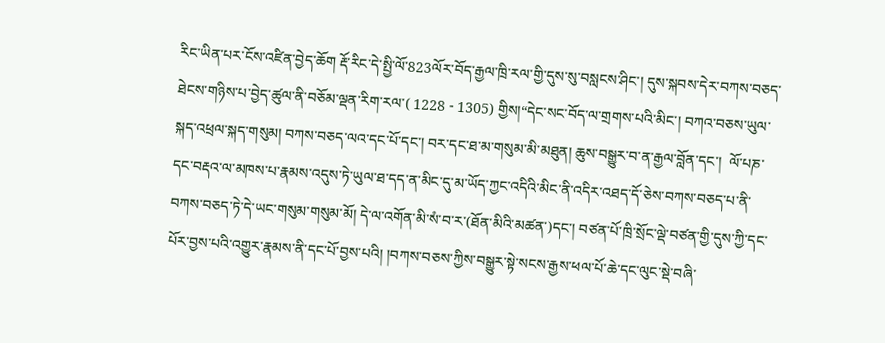རིང་ཡིན་པར་ངོས་འཛིན་བྱེད་ཆོག རྡོ་རིང་དེ་སྤྱི་ལོ་823ལོར་བོད་རྒྱལ་ཁྲི་རལ་གྱི་དུས་སུ་བསླངས་ཤིང་། དུས་སྐབས་དེར་བཀས་བཅད་ཐེངས་གཉིས་པ་བྱེད་ཚུལ་ནི་བཅོམ་ལྡན་རིག་རལ་( 1228 - 1305) གྱིས།“དེང་སང་བོད་ལ་གྲགས་པའི་མིང་། བཀའ་བཅས་ཡུལ་སྐད་འཕྲལ་སྐད་གསུམ། བཀས་བཅད་ལའ་དང་པོ་དང་། བར་དང་ཐ་མ་གསུམ་མི་མཐུན། ཆུས་བསྒྱུར་བ་ན་རྒྱལ་བློན་དང་།  ལོ་པཎ་དང་བརྡའ་ལ་མཁས་པ་རྣམས་འདུས་ཏེ་ཡུལ་ཐ་དད་ན་མིང་དུ་མ་ཡོད་ཀྱང་འདིའི་མིང་ནི་འདིར་འཐད་དོ་ཅེས་བཀས་བཅད་པ་ནི་བཀས་བཅད་ཏེ་དེ་ཡང་གསུམ་གསུམ་མོ། དེ་ལ་འགོན་མི་སཾ་བ་ར་(ཐོན་མིའི་མཚན་)དང་། བཙན་པོ་ཁྲི་སྲོང་ལྡེ་བཙན་གྱི་དུས་ཀྱི་དང་པོར་བྱས་པའི་འགྱུར་རྣམས་ནི་དང་པོ་བྱས་པའི། །བཀས་བཅས་ཀྱིས་བསྒྱུར་སྟེ་སངས་རྒྱས་ཕལ་པོ་ཆེ་དང་ལུང་སྡེ་བཞི་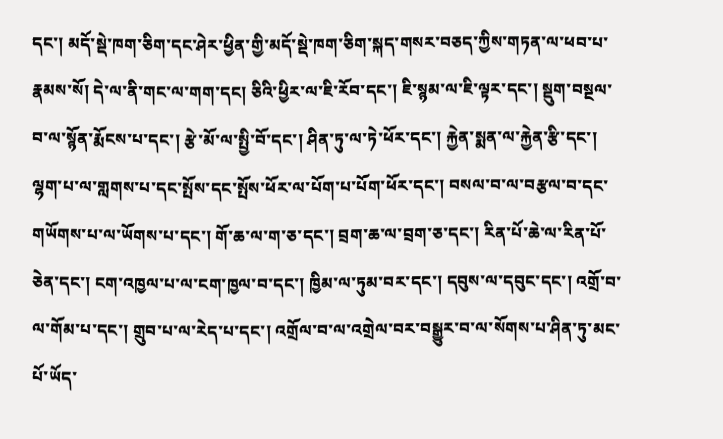དང་། མདོ་སྡེ་ཁག་ཅིག་དང་ཤེར་ཕྱིན་གྱི་མདོ་སྡེ་ཁག་ཅིག་སྐད་གསར་བཅད་ཀྱིས་གཏན་ལ་ཕབ་པ་རྣམས་སོ། དེ་ལ་ནི་གང་ལ་གག་དང། ཅིའི་ཕྱིར་ལ་ཇི་རོབ་དང་། ཇི་སྙམ་ལ་ཇི་ལྟར་དང་། སྡུག་བསྔལ་བ་ལ་སྙོན་རྨོངས་པ་དང་། རྩེ་མོ་ལ་སྤྱི་བོ་དང་། ཤིན་ཏུ་ལ་ཏེ་ཕོར་དང་། རྐྱེན་སྨན་ལ་རྐྱེན་རྩི་དང་། ལྷག་པ་ལ་གླགས་པ་དང་སྤོས་དང་སྤོས་ཕོར་ལ་པོག་པ་པོག་ཕོར་དང་། བསལ་བ་ལ་བརྩལ་བ་དང་གཡོགས་པ་ལ་ཡོགས་པ་དང་། གོ་ཆ་ལ་ག་ཅ་དང་། བྲག་ཆ་ལ་བྲག་ཅ་དང་། རིན་པོ་ཆེ་ལ་རིན་པོ་ཅེན་དང་། ངག་འཁྱལ་པ་ལ་ངག་ཁྱལ་བ་དང་། ཁྱིམ་ལ་ཏུམ་བར་དང་། དབུས་ལ་དབུང་དང་། འགྲོ་བ་ལ་གོམ་པ་དང་། གྲུབ་པ་ལ་རེད་པ་དང་། འགྲོལ་བ་ལ་འགྲེལ་བར་བསྒྱུར་བ་ལ་སོགས་པ་ཤིན་ཏུ་མང་པོ་ཡོད་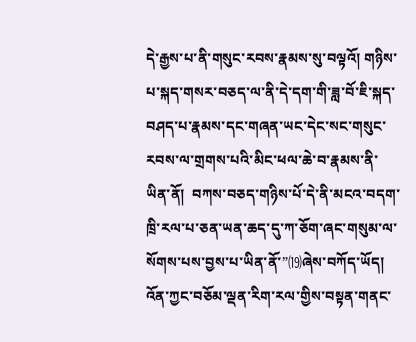དེ་རྒྱས་པ་ནི་གསུང་རབས་རྣམས་སུ་བལྟའོ། གཉིས་པ་སྐད་གསར་བཅད་ལ་ནི་དེ་དག་གི་ཟླ་བོ་ཇི་སྐད་བཤད་པ་རྣམས་དང་གཞན་ཡང་དེང་སང་གསུང་རབས་ལ་གྲགས་པའི་མིང་ཕལ་ཆེ་བ་རྣམས་ནི་ཡིན་ནོ།  བཀས་བཅད་གཉིས་པོ་དེ་ནི་མངའ་བདག་ཁྲི་རལ་པ་ཅན་ཡན་ཆད་དུ་ཀ་ཅོག་ཞང་གསུམ་ལ་སོགས་པས་བྱས་པ་ཡིན་ནོ་”⒆ཞེས་བཀོད་ཡོད། འོན་ཀྱང་བཅོམ་ལྡན་རིག་རལ་གྱིས་བསྟན་གནང་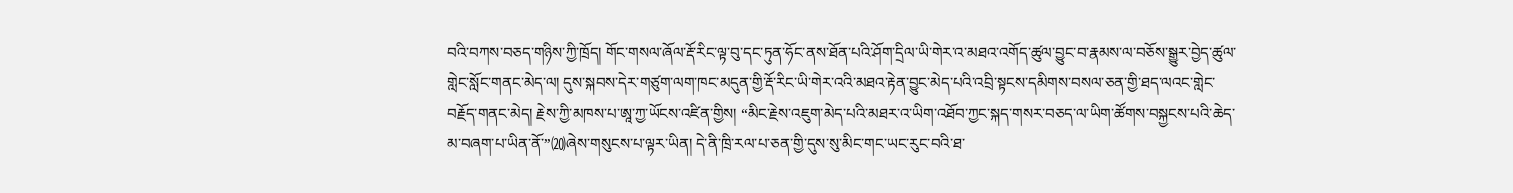བའི་བཀས་བཅད་གཉིས་ཀྱི་ཁྲོད། གོང་གསལ་ཞོལ་རྡོ་རིང་ལྟ་བུ་དང་ཏུན་ཧོང་ནས་ཐོན་པའི་ཤོག་དྲིལ་ཡི་གེར་འ་མཐའ་འགོད་ཚུལ་བྱུང་བ་རྣམས་ལ་བཅོས་སྒྱུར་བྱེད་ཚུལ་གླེང་སློང་གནང་མེད་ལ། དུས་སྐབས་དེར་གཙུག་ལག་ཁང་མདུན་གྱི་རྡོ་རིང་ཡི་གེར་འའི་མཐའ་རྟེན་བྱུང་མེད་པའི་འབྲི་སྟངས་དམིགས་བསལ་ཅན་གྱི་ཐད་ལའང་གླེང་བརྗོད་གནང་མེད། རྗེས་ཀྱི་མཁས་པ་ཨཱ་ཀྱ་ཡོངས་འཛིན་གྱིས། “མིང་རྗེས་འཇུག་མེད་པའི་མཐར་འ་ཡིག་འཐོབ་ཀྱང་སྐད་གསར་བཅད་ལ་ཡིག་ཚོགས་བསྐྱངས་པའི་ཆེད་མ་བཞག་པ་ཡིན་ནོ་”⒇ཞེས་གསུངས་པ་ལྟར་ཡིན། དེ་ནི་ཁྲི་རལ་པ་ཅན་གྱི་དུས་སུ་མིང་གང་ཡང་རུང་བའི་ཐ་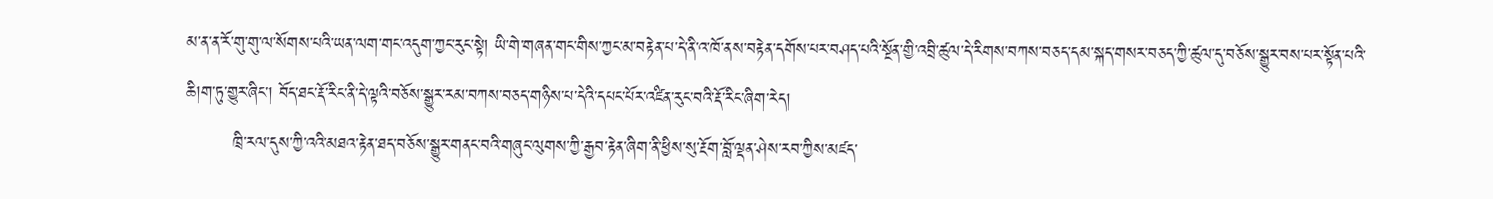མ་ན་ན་རོ་གུ་གུ་ལ་སོགས་པའི་ཡན་ལག་གང་འདུག་ཀྱང་རུང་སྟེ། ཡི་གེ་གཞན་གང་གིས་ཀྱང་མ་བརྟེན་པ་དེ་ནི་འ་ཁོ་ནས་བརྟེན་དགོས་པར་བཤད་པའི་སྔོན་གྱི་འབྲི་ཚུལ་དེ་རིགས་བཀས་བཅད་དམ་སྐད་གསར་བཅད་ཀྱི་ཚུལ་དུ་བཅོས་སྒྱུར་བས་པར་སྟོན་པའི་ཆི།ག་ཏུ་གྱུར་ཞིང་། བོད་ཐང་རྡོ་རིང་ནི་དེ་ལྟའི་བཅོས་སྒྱུར་རམ་བཀས་བཅད་གཉིས་པ་དེའི་དཔང་པོར་འཛིན་རུང་བའི་རྡོ་རིང་ཞིག་རེད།
        ཁྲི་རལ་དུས་ཀྱི་འའི་མཐའ་རྟེན་ཐད་བཅོས་སྒྱུར་གནང་བའི་གཞུང་ལུགས་ཀྱི་རྒྱབ་རྟེན་ཞིག་ནི་ཕྱིས་སུ་རྔོག་བློ་ལྡན་ཤེས་རབ་ཀྱིས་མཛད་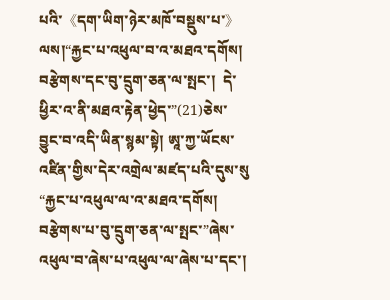པའི་《དག་ཡིག་ཉེར་མཁོ་བསྡུས་པ་》ལས།“རྐྱང་པ་འཕུལ་བ་འ་མཐའ་དགོས། བརྩེགས་དང་བུ་དྲུག་ཅན་ལ་སྤང་།  དེ་ཕྱིར་འ་ནི་མཐའ་རྟེན་ཕྱེད་”(21)ཅེས་བྱུང་བ་འདི་ཡིན་སྙམ་སྟེ། ཨཱ་ཀྱ་ཡོངས་འཛིན་གྱིས་དེར་འགྲེལ་མཛད་པའི་དུས་སུ “རྐྱང་པ་འཕུལ་ལ་འ་མཐའ་དགོས། བརྩེགས་པ་བུ་དྲུག་ཅན་ལ་སྤང་”ཞེས་འཕུལ་བ་ཞེས་པ་འཕུལ་ལ་ཞེས་པ་དང་།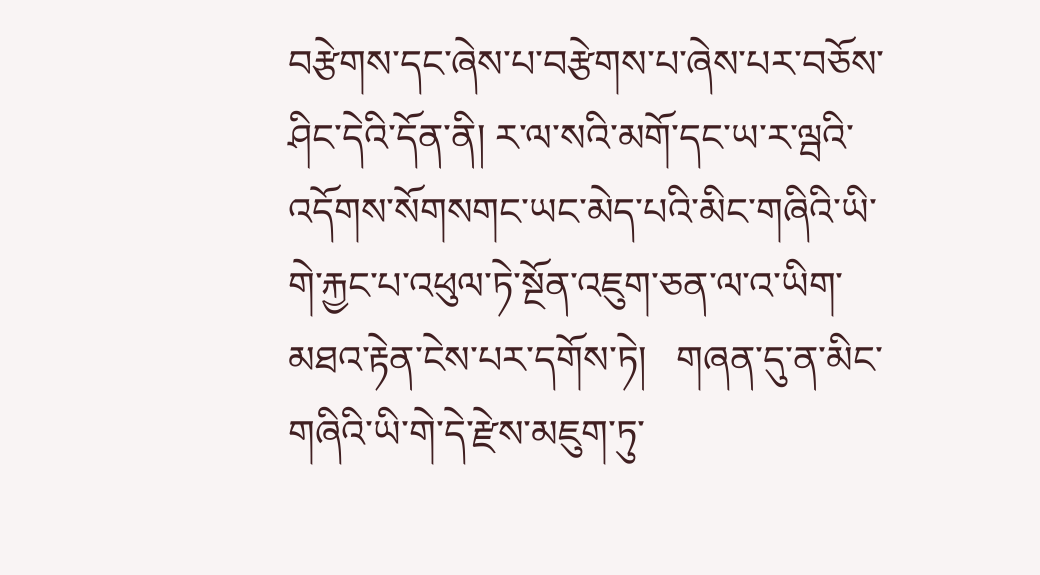བརྩེགས་དང་ཞེས་པ་བརྩེགས་པ་ཞེས་པར་བཅོས་ཤིང་དེའི་དོན་ནི། ར་ལ་སའི་མགོ་དང་ཡ་ར་ལྦའི་འདོགས་སོགསགང་ཡང་མེད་པའི་མིང་གཞིའི་ཡི་གེ་རྐྱང་པ་འཕུལ་ཏེ་སྔོན་འཇུག་ཅན་ལ་འ་ཡིག་མཐའ་རྟེན་ངེས་པར་དགོས་ཏེ།   གཞན་དུ་ན་མིང་གཞིའི་ཡི་གེ་དེ་རྫེས་མཇུག་ཏུ་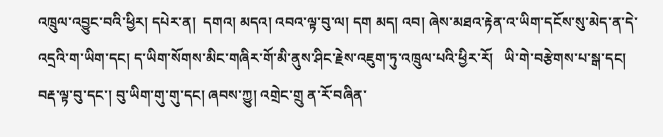འཁྲུལ་འབྱུང་བའི་ཕྱིར། དཔེར་ན།  དགའ། མདའ། འབའ་ལྟ་བུ་ལ། དག མད། འབ། ཞེས་མཐའ་རྟེན་འ་ཡིག་དངོས་སུ་མེད་ན་དེ་འདྲའི་ག་ཡིག་དང། ད་ཡིག་སོགས་མིང་གཞིར་གོ་མི་ནུས་ཤིང་རྗེས་འཇུག་ཏུ་འཁྲུལ་པའི་ཕྱིར་རོ།   ཡི་གེ་བརྩེགས་པ་སྒ་དང། བརྡ་ལྟ་བུ་དང་། བུ་ཡིག་གུ་གུ་དང། ཞབས་ཀྱུ། འགྲེང་གྲུ ན་རོ་བཞིན་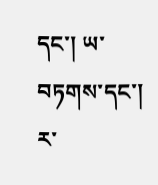དང་། ཡ་བཏགས་དང་། ར་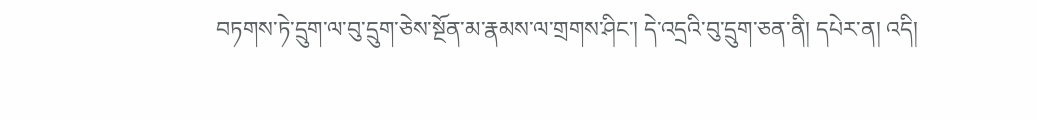བཏགས་ཏེ་དྲུག་ལ་བུ་དྲུག་ཅེས་སྔོན་མ་རྣམས་ལ་གྲགས་ཤིང་། དེ་འདྲའི་བུ་དྲུག་ཅན་ནི། དཔེར་ན། འདི།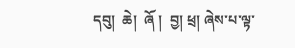དབུ།  ཆེ།  ཞོ །  བྱ། ཕྲ། ཞེས་པ་ལྟ་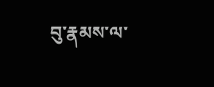བུ་རྣམས་ལ་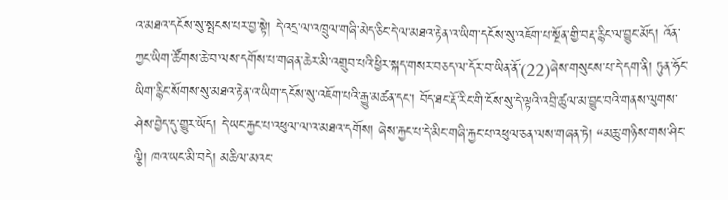འ་མཐའ་དངོས་སུ་སྤངས་པར་བྱ་སྟེ། དེ་འདྲ་ལ་འཁྲུལ་གཞི་མེད་ཅིང་དེ་ལ་མཐའ་རྟེན་འ་ཡིག་དངོས་སུ་འཇོག་པ་སྔོན་གྱི་བརྡ་རྙིང་ལ་བྱུང་མོད། འོན་ཀྱང་ཡིག་ཚོགས་ཆེ་བ་ལས་དགོས་པ་གཞན་ཆེར་མི་འགྲུབ་པའི་ཕྱིར་སྐད་གསར་བཅད་ལ་དོར་བ་ཡིན་ནོ་(22)ཞེས་གསུངས་པ་དེ་དག་ནི། ཏུན་ཧོང་ཡིག་རྙིང་སོགས་སུ་མཐའ་རྟེན་འ་ཡིག་དངོས་སུ་འཇོག་པའི་རྒྱུ་མཚན་དང་། བོད་ཐང་རྡོ་རིང་གི་ངོས་སུ་དེ་ལྟའི་འབྲི་ཚུལ་མ་བྱུང་བའི་གནས་ལུགས་ཤེས་བྱེད་དུ་གྱུར་ཡོད། དེ་ཡང་རྐྱང་པ་འཕུལ་ལ་འ་མཐའ་དགོས། ཞེས་རྐྱང་པ་དེ་མིང་གཞི་རྐྱང་པ་འཕུལ་ཅན་ལས་གཞན་ཏེ། “མཆུ་གཉིས་གས་ཤིང་ལྕི། ཁའ་ཡང་མི་བདེ། མཆིལ་མའང་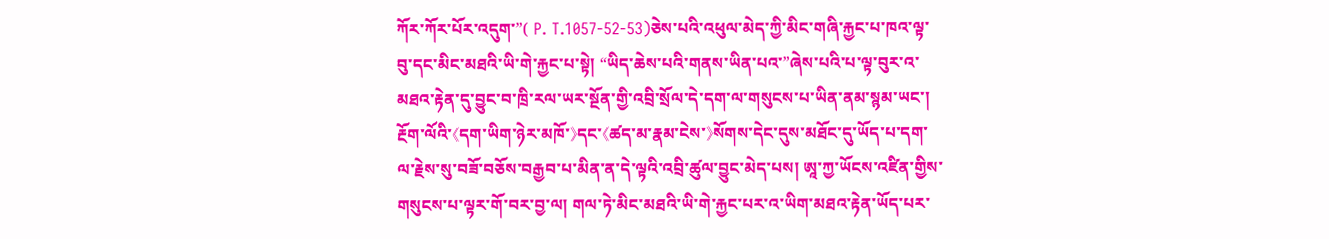ཀོར་ཀོར་པོར་འདུག་”( P. T.1057-52-53)ཅེས་པའི་འཕུལ་མེད་ཀྱི་མིང་གཞི་རྐྱང་པ་ཁའ་ལྟ་བུ་དང་མིང་མཐའི་ཡི་གེ་རྐྱང་པ་སྟེ། “ཡིད་ཆེས་པའི་གནས་ཡིན་པའ་”ཞེས་པའི་པ་ལྟ་བུར་འ་མཐའ་རྟེན་དུ་བྱུང་བ་ཁྲི་རལ་ཡར་སྔོན་གྱི་འབྲི་སྲོལ་དེ་དག་ལ་གསུངས་པ་ཡིན་ནམ་སྙམ་ཡང་། རྔོག་ལོའི་《དག་ཡིག་ཉེར་མཁོ་》དང་《ཚད་མ་རྣམ་ངེས་》སོགས་དེང་དུས་མཐོང་དུ་ཡོད་པ་དག་ལ་རྗེས་སུ་བཟོ་བཅོས་བརྒྱབ་པ་མིན་ན་དེ་ལྟའི་འབྲི་ཚུལ་བྱུང་མེད་པས། ཨཱ་ཀྱ་ཡོངས་འཛིན་གྱིས་གསུངས་པ་ལྟར་གོ་བར་བྱ་ལ། གལ་ཏེ་མིང་མཐའི་ཡི་གེ་རྐྱང་པར་འ་ཡིག་མཐའ་རྟེན་ཡོད་པར་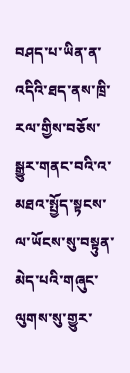བཤད་པ་ཡིན་ན་འདིའི་ཐད་ནས་ཁྲི་རལ་གྱིས་བཅོས་སྒྱུར་གནང་བའི་འ་མཐའ་སྤྱོད་སྟངས་ལ་ཡོངས་སུ་བསྟུན་མེད་པའི་གཞུང་ལུགས་སུ་གྱུར་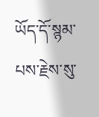ཡོད་དོ་སྙམ་པས་རྗེས་སུ་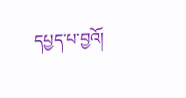དཔྱད་པ་བྱའོ།